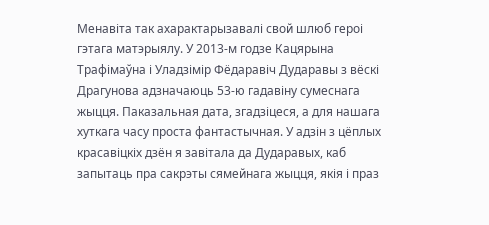Менавіта так ахарактарызавалі свой шлюб героі гэтага матэрыялу. У 2013-м годзе Кацярына Трафімаўна і Уладзімір Фёдаравіч Дударавы з вёскі Драгунова адзначаюць 53-ю гадавіну сумеснага жыцця. Паказальная дата, згадзіцеся, а для нашага хуткага часу проста фантастычная. У адзін з цёплых красавіцкіх дзён я завітала да Дударавых, каб запытаць пра сакрэты сямейнага жыцця, якія і праз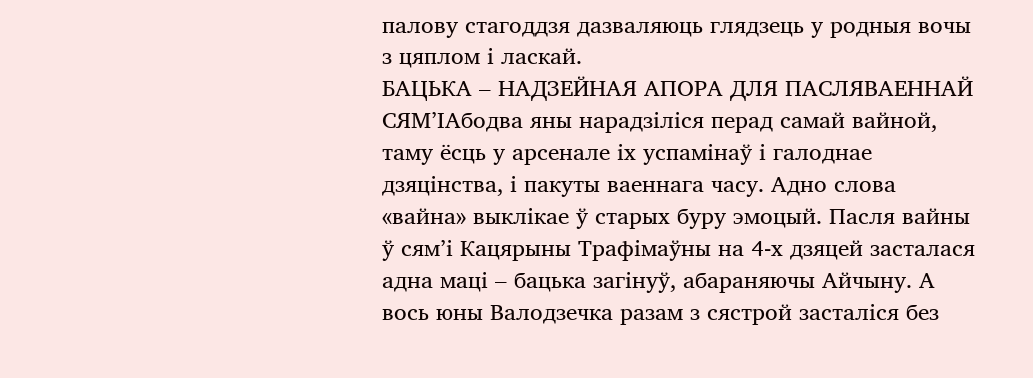палову стагоддзя дазваляюць глядзець у родныя вочы з цяплом і ласкай.
БАЦЬКА – НАДЗЕЙНАЯ АПОРА ДЛЯ ПАСЛЯВАЕННАЙ СЯМ’ІАбодва яны нарадзіліся перад самай вайной, таму ёсць у арсенале іх успамінаў і галоднае дзяцінства, і пакуты ваеннага часу. Адно слова «вайна» выклікае ў старых буру эмоцый. Пасля вайны ў сям’і Кацярыны Трафімаўны на 4-х дзяцей засталася адна маці – бацька загінуў, абараняючы Айчыну. А вось юны Валодзечка разам з сястрой засталіся без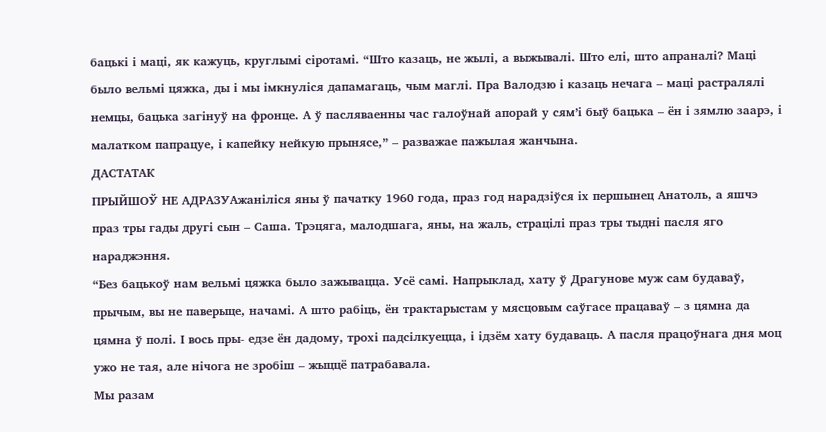бацькі і маці, як кажуць, круглымі сіротамі. “Што казаць, не жылі, а выжывалі. Што елі, што апраналі? Маці было вельмі цяжка, ды і мы імкнуліся дапамагаць, чым маглі. Пра Валодзю і казаць нечага – маці растралялі немцы, бацька загінуў на фронце. А ў пасляваенны час галоўнай апорай у сям’і быў бацька – ён і зямлю заарэ, і малатком папрацуе, і капейку нейкую прынясе,” – разважае пажылая жанчына.
ДАСТАТАК
ПРЫЙШОЎ НЕ АДРАЗУАжаніліся яны ў пачатку 1960 года, праз год нарадзіўся іх першынец Анатоль, а яшчэ праз тры гады другі сын – Саша. Трэцяга, малодшага, яны, на жаль, страцілі праз тры тыдні пасля яго нараджэння.
“Без бацькоў нам вельмі цяжка было зажывацца. Усё самі. Напрыклад, хату ў Драгунове муж сам будаваў, прычым, вы не паверыце, начамі. А што рабіць, ён трактарыстам у мясцовым саўгасе працаваў – з цямна да цямна ў полі. І вось пры- едзе ён дадому, трохі падсілкуецца, і ідзём хату будаваць. А пасля працоўнага дня моц ужо не тая, але нічога не зробіш – жыццё патрабавала.
Мы разам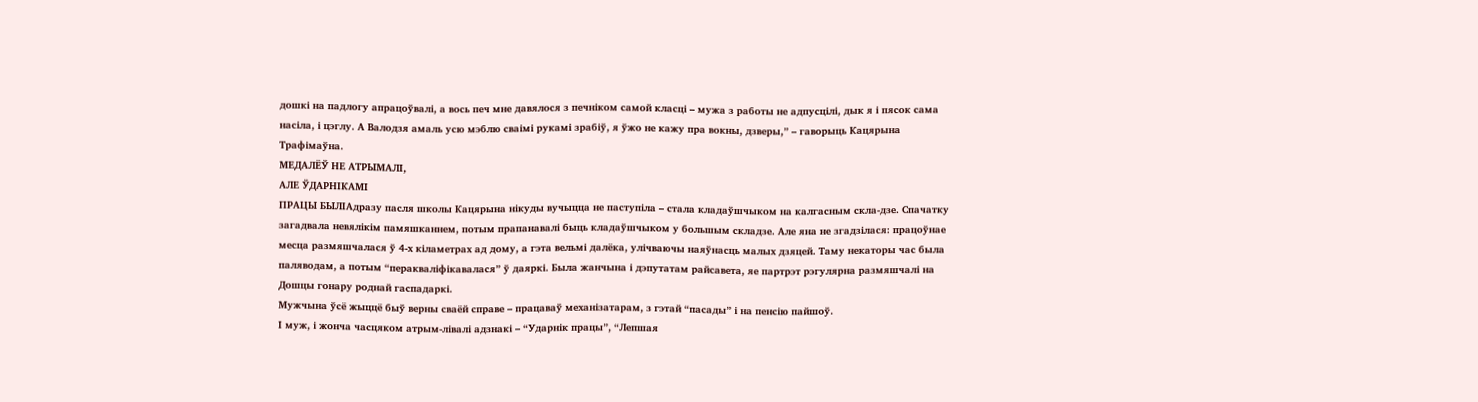дошкі на падлогу апрацоўвалі, а вось печ мне давялося з печніком самой класці – мужа з работы не адпусцілі, дык я і пясок сама насіла, і цэглу. А Валодзя амаль усю мэблю сваімі рукамі зрабіў, я ўжо не кажу пра вокны, дзверы,” – гаворыць Кацярына Трафімаўна.
МЕДАЛЁЎ НЕ АТРЫМАЛІ,
АЛЕ ЎДАРНІКАМІ
ПРАЦЫ БЫЛІАдразу пасля школы Кацярына нікуды вучыцца не паступіла – стала кладаўшчыком на калгасным скла-дзе. Спачатку загадвала невялікім памяшканнем, потым прапанавалі быць кладаўшчыком у большым складзе. Але яна не згадзілася: працоўнае месца размяшчалася ў 4-х кіламетрах ад дому, а гэта вельмі далёка, улічваючы наяўнасць малых дзяцей. Таму некаторы час была паляводам, а потым “перакваліфікавалася” ў даяркі. Была жанчына і дэпутатам райсавета, яе партрэт рэгулярна размяшчалі на Дошцы гонару роднай гаспадаркі.
Мужчына ўсё жыццё быў верны сваёй справе – працаваў механізатарам, з гэтай “пасады” і на пенсію пайшоў.
І муж, і жонча часцяком атрым-лівалі адзнакі – “Ударнік працы”, “Лепшая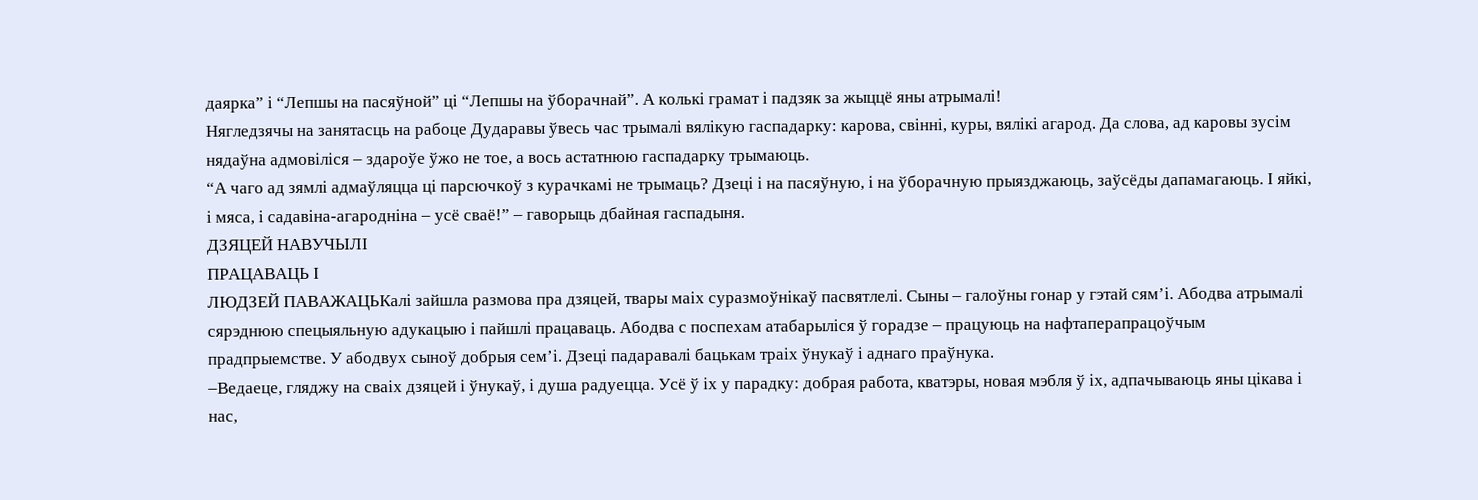даярка” і “Лепшы на пасяўной” ці “Лепшы на ўборачнай”. А колькі грамат і падзяк за жыццё яны атрымалі!
Нягледзячы на занятасць на рабоце Дударавы ўвесь час трымалі вялікую гаспадарку: карова, свінні, куры, вялікі агарод. Да слова, ад каровы зусім нядаўна адмовіліся – здароўе ўжо не тое, а вось астатнюю гаспадарку трымаюць.
“А чаго ад зямлі адмаўляцца ці парсючкоў з курачкамі не трымаць? Дзеці і на пасяўную, і на ўборачную прыязджаюць, заўсёды дапамагаюць. І яйкі, і мяса, і садавіна-агародніна – усё сваё!” – гаворыць дбайная гаспадыня.
ДЗЯЦЕЙ НАВУЧЫЛІ
ПРАЦАВАЦЬ І
ЛЮДЗЕЙ ПАВАЖАЦЬКалі зайшла размова пра дзяцей, твары маіх суразмоўнікаў пасвятлелі. Сыны – галоўны гонар у гэтай сям’і. Абодва атрымалі сярэднюю спецыяльную адукацыю і пайшлі працаваць. Абодва с поспехам атабарыліся ў горадзе – працуюць на нафтаперапрацоўчым прадпрыемстве. У абодвух сыноў добрыя сем’і. Дзеці падаравалі бацькам траіх ўнукаў і аднаго праўнука.
–Ведаеце, гляджу на сваіх дзяцей і ўнукаў, і душа радуецца. Усё ў іх у парадку: добрая работа, кватэры, новая мэбля ў іх, адпачываюць яны цікава і нас,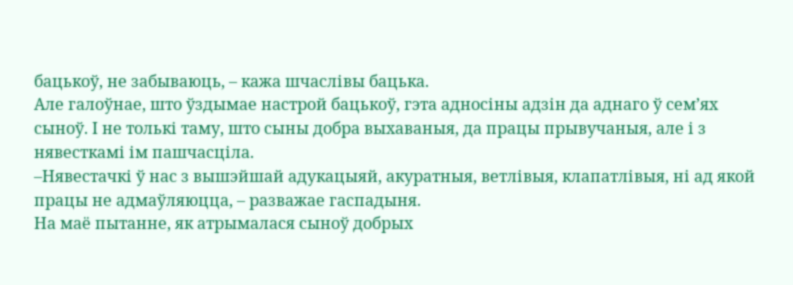бацькоў, не забываюць, – кажа шчаслівы бацька.
Але галоўнае, што ўздымае настрой бацькоў, гэта адносіны адзін да аднаго ў сем’ях сыноў. І не толькі таму, што сыны добра выхаваныя, да працы прывучаныя, але і з нявесткамі ім пашчасціла.
–Нявестачкі ў нас з вышэйшай адукацыяй, акуратныя, ветлівыя, клапатлівыя, ні ад якой працы не адмаўляюцца, – разважае гаспадыня.
На маё пытанне, як атрымалася сыноў добрых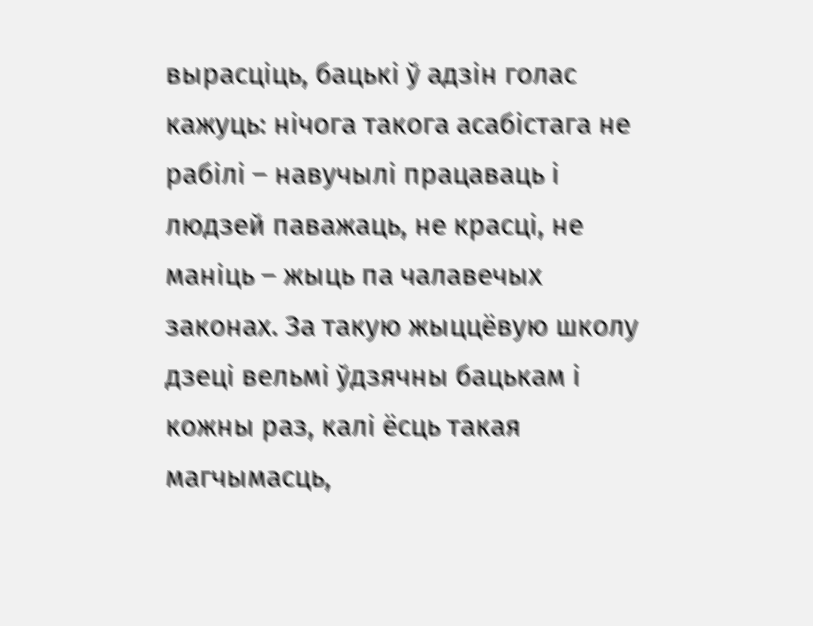вырасціць, бацькі ў адзін голас кажуць: нічога такога асабістага не рабілі – навучылі працаваць і людзей паважаць, не красці, не маніць – жыць па чалавечых законах. За такую жыццёвую школу дзеці вельмі ўдзячны бацькам і кожны раз, калі ёсць такая магчымасць,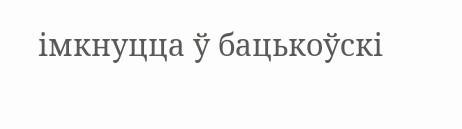імкнуцца ў бацькоўскі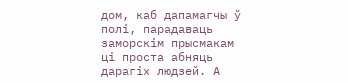дом, каб дапамагчы ў полі, парадаваць заморскім прысмакам ці проста абняць дарагіх людзей. А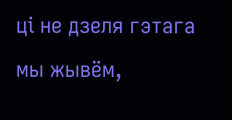ці не дзеля гэтага мы жывём,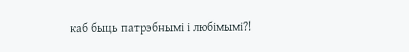каб быць патрэбнымі і любімымі?!